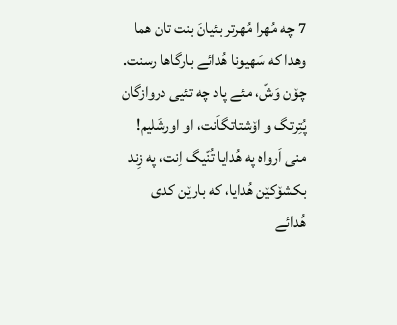7 چه مُهرا مُهرتر بئیانَ بنت تان هما وهدا که سَهیونا هُدائے بارگاها رسنت.
چۆن وَشّ، مئے پاد چه تئیی دروازگان پُتِرتگ و اۆشتاتگاَنت، او اورشَلیم!
منی اَرواه په هُدایا تُنّیگ اِنت، په زِند بکشۆکێن هُدایا، که بارێن کدی هُدائے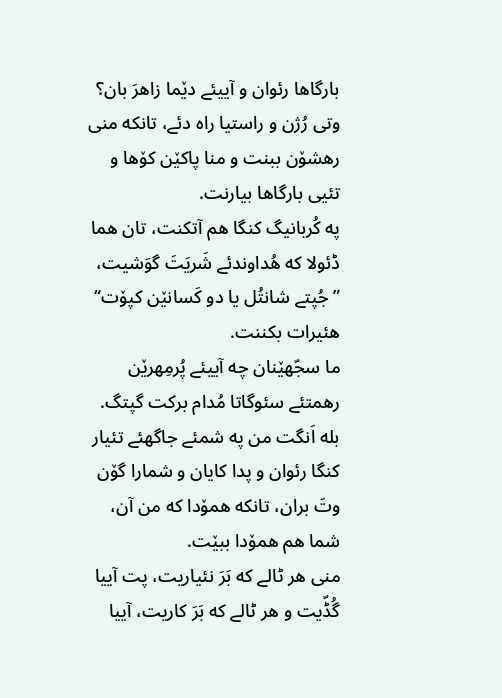بارگاها رئوان و آییئے دێما زاهرَ بان؟
وتی رُژن و راستیا راه دئے، تانکه منی رهشۆن ببنت و منا پاکێن کۆها و تئیی بارگاها بیارنت.
په کُربانیگ کنگا هم آتکنت، تان هما ڈئولا که هُداوندئے شَریَتَ گوَشیت، ”جُپتے شانتُل یا دو کَسانێن کپۆت“ هئیرات بکننت.
ما سجّهێنان چه آییئے پُرمِهرێن رهمتئے سئوگاتا مُدام برکت گپتگ.
بله اَنگت من په شمئے جاگهئے تئیار کنگا رئوان و پدا کایان و شمارا گۆن وتَ بران، تانکه همۆدا که من آن، شما هم همۆدا ببێت.
منی هر ٹالے که بَرَ نئیاریت، پت آییا گُڈّیت و هر ٹالے که بَرَ کاریت، آییا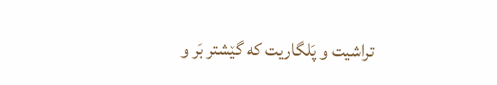تراشیت و پَلگاریت که گێشتر بَر و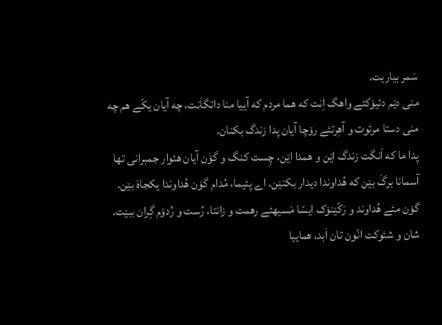سَمر بیاریت.
منی دێم دئیۆکئے واهگ اِنت که هما مردم که آییا منا داتگاَنت، چه آیان یکّے هم چه منی دستا مرئوت و آهِرتئے رۆچا آیان پدا زندگ بکنان.
پدا ما که اَنگت زندگ اێن و همدا اێن، چِست کنگ و گۆن آیان هئوار جمبرانی تها آسمانا برگَ بێن که هُداوندا دیدار بکنێن. اے پئیما، مُدام گۆن هُداوندا یکجاهَ بێن.
گۆن مئے هُداوند و رَکّێنۆک ایسّا مَسیهئے رهمت و زانتا، رُست و رُدۆم گِران ببێت. شان و شئوکت انّون تان اَبد، هماییا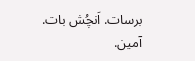برسات. اَنچُش بات. آمین.